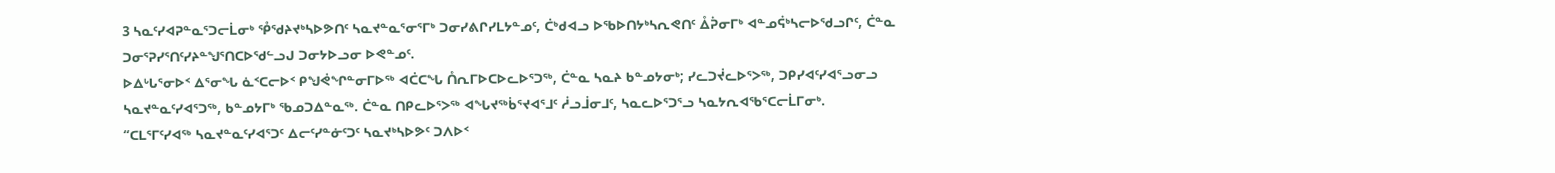3 ᓴᓇᑦᓯᐊᕈᓐᓇᕐᑐᓕᒫᓂᒃ ᕾᖁᔨᔪᒃᓴᐅᕗᑎᑦ ᓴᓇᔪᓐᓇᕐᓂᕐᒥᒃ ᑐᓂᓯᕕᒋᓯᒪᔭᓐᓄᑦ, ᑖᒃᑯᐊᓗ ᐅᖃᐅᑎᔭᒃᓴᕆᕙᑎᑦ ᐂᕉᓂᒥᒃ ᐊᓐᓄᕌᒃᓴᓕᐅᖁᓗᒋᑦ, ᑖᓐᓇ ᑐᓂᕐᕈᓯᕐᑎᑦᓯᔨᓐᖑᕐᑎᑕᐅᖁᓪᓗᒍ ᑐᓂᔭᐅᓗᓂ ᐅᕙᓐᓄᑦ.
ᐅᐃᒡᒐᕐᓂᐅᑉ ᐃᕐᓂᖓ ᓈᑉᑕᓕᐅᑉ ᑭᖑᕚᖏᓐᓂᒥᐅᖅ ᐊᑖᑕᖓ ᑍᕆᒥᐅᑕᐅᓚᐅᕐᑐᖅ, ᑖᓐᓇ ᓴᓇᔨ ᑲᓐᓄᔭᓂᒃ; ᓯᓚᑐᔫᓚᐅᕐᐳᖅ, ᑐᑭᓯᐊᑦᓯᐊᕐᓗᓂᓗ ᓴᓇᔪᓐᓇᑦᓯᐊᕐᑐᖅ, ᑲᓐᓄᔭᒥᒃ ᖃᓄᑐᐃᓐᓇᖅ. ᑖᓐᓇ ᑎᑭᓚᐅᕐᐳᖅ ᐊᖓᔪᖅᑳᕐᔪᐊᕐᒧᑦ ᓲᓗᒨᓂᒧᑦ, ᓴᓇᓚᐅᕐᑐᕐᓗ ᓴᓇᔭᕆᐊᖃᕐᑕᓕᒫᒥᓂᒃ.
“ᑕᒪᕐᒥᑦᓯᐊᖅ ᓴᓇᔪᓐᓇᑦᓯᐊᕐᑐᑦ ᐃᓕᑦᓯᓐᓃᑦᑐᑦ ᓴᓇᔪᒃᓴᐅᕗᑦ ᑐᐱᐅᑉ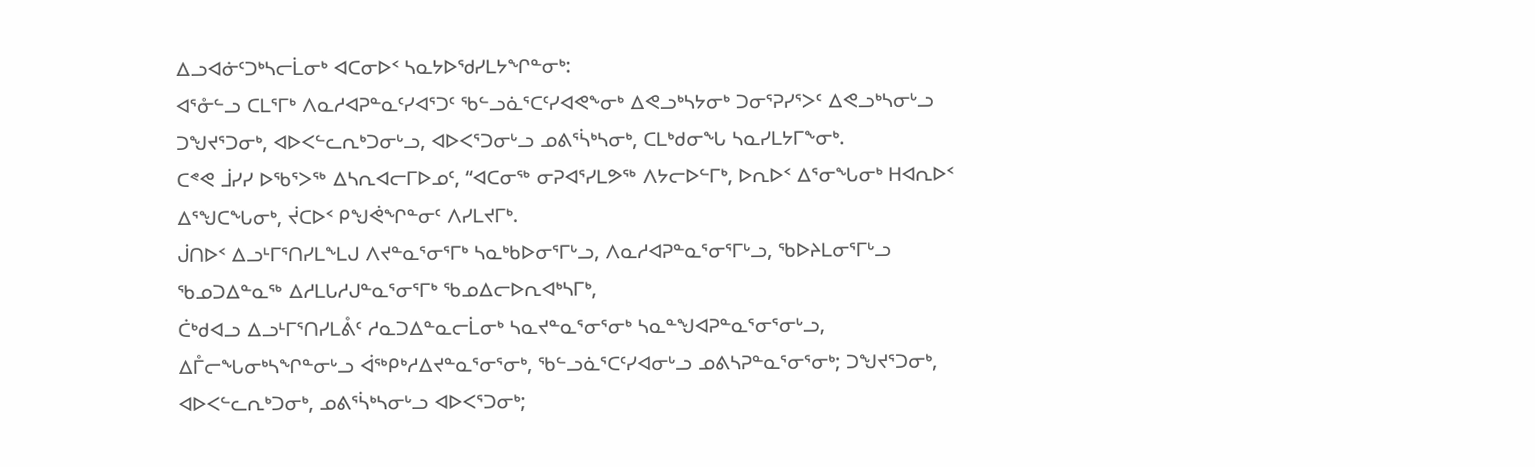ᐃᓗᐊᓃᑦᑐᒃᓴᓕᒫᓂᒃ ᐊᑕᓂᐅᑉ ᓴᓇᔭᐅᖁᓯᒪᔭᖏᓐᓂᒃ:
ᐊᕐᓁᓪᓗ ᑕᒪᕐᒥᒃ ᐱᓇᓱᐊᕈᓐᓇᑦᓯᐊᕐᑐᑦ ᖃᓪᓗᓈᕐᑕᑦᓯᐊᕙᖕᓂᒃ ᐃᕙᓗᒃᓴᔭᓂᒃ ᑐᓂᕐᕈᓯᕐᐳᑦ ᐃᕙᓗᒃᓴᓂᒡᓗ ᑐᖑᔪᕐᑐᓂᒃ, ᐊᐅᐸᓪᓚᕆᒃᑐᓂᒡᓗ, ᐊᐅᐸᕐᑐᓂᒡᓗ ᓄᕕᕐᓵᒃᓴᓂᒃ, ᑕᒪᒃᑯᓂᖓ ᓴᓇᓯᒪᔭᒥᖕᓂᒃ.
ᑕᕝᕙ ᒨᓯᓯ ᐅᖃᕐᐳᖅ ᐃᓴᕆᐊᓕᒥᐅᓄᑦ, “ᐊᑕᓂᖅ ᓂᕈᐊᕐᓯᒪᕗᖅ ᐱᔭᓕᐅᓪᒥᒃ, ᐅᕆᐅᑉ ᐃᕐᓂᖓᓂᒃ ᕼᐊᕆᐅᑉ ᐃᕐᖑᑕᖓᓂᒃ, ᔫᑕᐅᑉ ᑭᖑᕚᖏᓐᓂᑦ ᐱᓯᒪᔪᒥᒃ.
ᒎᑎᐅᑉ ᐃᓗᒻᒥᕐᑎᓯᒪᖕᒪᒍ ᐱᔪᓐᓇᕐᓂᕐᒥᒃ ᓴᓇᒃᑲᐅᓂᕐᒥᒡᓗ, ᐱᓇᓱᐊᕈᓐᓇᕐᓂᕐᒥᒡᓗ, ᖃᐅᔨᒪᓂᕐᒥᒡᓗ ᖃᓄᑐᐃᓐᓇᖅ ᐃᓱᒪᒐᓱᒍᓐᓇᕐᓂᕐᒥᒃ ᖃᓄᐃᓕᐅᕆᐊᒃᓴᒥᒃ,
ᑖᒃᑯᐊᓗ ᐃᓗᒻᒥᕐᑎᓯᒪᕔᑦ ᓱᓇᑐᐃᓐᓇᓕᒫᓂᒃ ᓴᓇᔪᓐᓇᕐᓂᕐᓂᒃ ᓴᓇᓐᖑᐊᕈᓐᓇᕐᓂᕐᓂᒡᓗ, ᐃᒤᓕᖓᓂᒃᓴᖏᓐᓂᒡᓗ ᐋᖅᑭᒃᓱᐃᔪᓐᓇᕐᓂᕐᓂᒃ, ᖃᓪᓗᓈᕐᑕᑦᓯᐊᓂᒡᓗ ᓄᕕᓴᕈᓐᓇᕐᓂᕐᓂᒃ; ᑐᖑᔪᕐᑐᓂᒃ, ᐊᐅᐸᓪᓚᕆᒃᑐᓂᒃ, ᓄᕕᕐᓵᒃᓴᓂᒡᓗ ᐊᐅᐸᕐᑐᓂᒃ;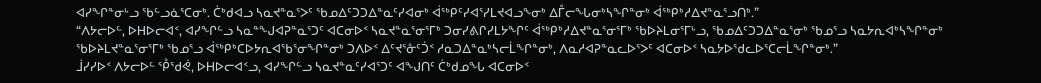ᐊᓯᖏᓐᓂᒡᓗ ᖃᓪᓗᓈᕐᑕᓂᒃ. ᑖᒃᑯᐊᓗ ᓴᓇᔪᓐᓇᕐᐳᑦ ᖃᓄᐃᑦᑐᑐᐃᓐᓇᑦᓯᐊᓂᒃ ᐋᖅᑭᑦᓯᐊᕐᓯᒪᔪᐊᓗᖕᓂᒃ ᐃᒤᓕᖓᓂᒃᓴᖏᓐᓂᒃ ᐋᖅᑭᒃᓱᐃᔪᓐᓇᕐᓗᑎᒃ.”
“ᐱᔭᓕᐅᓪ, ᐅᕼᐅᓕᐊᑉ, ᐊᓯᖏᓪᓗ ᓴᓇᓐᖑᐊᕈᓐᓇᕐᑐᑦ ᐊᑕᓂᐅᑉ ᓴᓇᔪᓐᓇᕐᓂᕐᒥᒃ ᑐᓂᓯᕕᒋᓯᒪᔭᖏᑦ ᐋᖅᑭᒃᓱᐃᔪᓐᓇᕐᓂᕐᒥᒃ ᖃᐅᔨᒪᓂᕐᒥᒡᓗ, ᖃᓄᐃᑦᑐᑐᐃᓐᓇᕐᓂᒃ ᖃᓄᕐᓗ ᓴᓇᔭᕆᐊᒃᓴᖏᓐᓂᒃ ᖃᐅᔨᒪᔪᓐᓇᕐᓂᕐᒥᒃ ᖃᓄᕐᓗ ᐋᖅᑭᒃᑕᐅᔭᕆᐊᖃᕐᓂᖏᓐᓂᒃ ᑐᐱᐅᑉ ᐃᑦᔪᕐᓁᑦᑑᑉ ᓱᓇᑐᐃᓐᓇᒃᓴᓕᒫᖏᓐᓂᒃ, ᐱᓇᓱᐊᕈᓐᓇᓚᐅᕐᐳᑦ ᐊᑕᓂᐅᑉ ᓴᓇᔭᐅᖁᓚᐅᕐᑕᓕᒫᖏᓐᓂᒃ.”
ᒨᓯᓯᐅᑉ ᐱᔭᓕᐅᓪ ᕾᖁᕚ, ᐅᕼᐅᓕᐊᑉᓗ, ᐊᓯᖏᓪᓗ ᓴᓇᔪᓐᓇᑦᓯᐊᕐᑐᑦ ᐊᖑᑎᑦ ᑖᒃᑯᓄᖓ ᐊᑕᓂᐅᑉ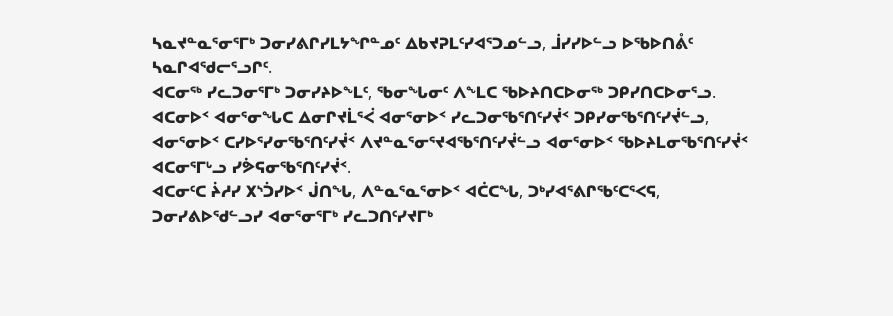ᓴᓇᔪᓐᓇᕐᓂᕐᒥᒃ ᑐᓂᓯᕕᒋᓯᒪᔭᖏᓐᓄᑦ ᐃᑲᔪᕈᒪᑦᓯᐊᕐᑐᓄᓪᓗ, ᒨᓯᓯᐅᓪᓗ ᐅᖃᐅᑎᕔᑦ ᓴᓇᒋᐊᖁᓕᕐᓗᒋᑦ.
ᐊᑕᓂᖅ ᓯᓚᑐᓂᕐᒥᒃ ᑐᓂᓯᔨᐅᖕᒪᑦ, ᖃᓂᖓᓂᑦ ᐱᖕᒪᑕ ᖃᐅᔨᑎᑕᐅᓂᖅ ᑐᑭᓯᑎᑕᐅᓂᕐᓗ.
ᐊᑕᓂᐅᑉ ᐊᓂᕐᓂᖓᑕ ᐃᓂᒋᔪᒫᕐᐹ ᐊᓂᕐᓂᐅᑉ ᓯᓚᑐᓂᖃᕐᑎᑦᓯᔫᑉ ᑐᑭᓯᓂᖃᕐᑎᑦᓯᔫᓪᓗ, ᐊᓂᕐᓂᐅᑉ ᑕᓯᐅᕐᓯᓂᖃᕐᑎᑦᓯᔫᑉ ᐱᔪᓐᓇᕐᓂᕐᔪᐊᖃᕐᑎᑦᓯᔫᓪᓗ ᐊᓂᕐᓂᐅᑉ ᖃᐅᔨᒪᓂᖃᕐᑎᑦᓯᔫᑉ ᐊᑕᓂᕐᒥᒡᓗ ᓯᕘᕋᓂᖃᕐᑎᑦᓯᔫᑉ.
ᐊᑕᓂᑦᑕ ᔩᓱᓯ ᙭ᔅᑑᓯᐅᑉ ᒎᑎᖓ, ᐱᓐᓇᕐᓇᕐᓂᐅᑉ ᐊᑖᑕᖓ, ᑐᒃᓯᐊᕐᕕᒋᖃᑦᑕᕐᐸᕋ, ᑐᓂᓯᕕᐅᖁᓪᓗᓯ ᐊᓂᕐᓂᕐᒥᒃ ᓯᓚᑐᑎᑦᓯᔪᒥᒃ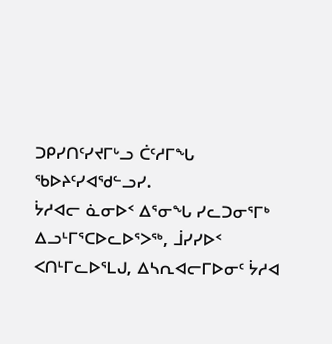ᑐᑭᓯᑎᑦᓯᔪᒥᒡᓗ ᑖᑦᓱᒥᖓ ᖃᐅᔨᑦᓯᐊᖁᓪᓗᓯ.
ᔮᓱᐊᓕ ᓈᓂᐅᑉ ᐃᕐᓂᖓ ᓯᓚᑐᓂᕐᒥᒃ ᐃᓗᒻᒥᕐᑕᐅᓚᐅᕐᐳᖅ, ᒨᓯᓯᐅᑉ ᐸᑎᒻᒥᓚᐅᕐᒪᒍ, ᐃᓴᕆᐊᓕᒥᐅᓂᑦ ᔮᓱᐊ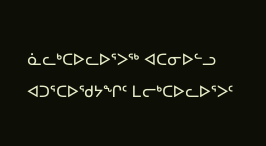ᓈᓚᒃᑕᐅᓚᐅᕐᐳᖅ ᐊᑕᓂᐅᓪᓗ ᐊᑐᕐᑕᐅᖁᔭᖏᑦ ᒪᓕᒃᑕᐅᓚᐅᕐᐳᑦ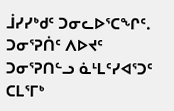ᒨᓯᓯᒃᑯᑦ ᑐᓂᓚᐅᕐᑕᖏᑦ.
ᑐᓂᕐᕈᑏᑦ ᐱᐅᔪᑦ ᑐᓂᕐᕈᑎᓪᓗ ᓈᒻᒪᑦᓯᐊᕐᑐᑦ ᑕᒪᕐᒥᒃ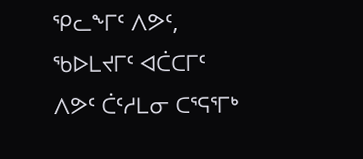ᕿᓚᖕᒥᑦ ᐱᕗᑦ, ᖃᐅᒪᔪᒥᑦ ᐊᑖᑕᒥᑦ ᐱᕗᑦ ᑖᑦᓱᒪᓂ ᑕᕐᕋᕐᒥᒃ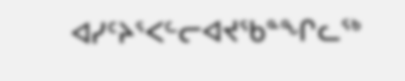ᐊᓯᑦᔨᕐᐸᓪᓕᐊᔪᖃᓐᖏᓚᖅ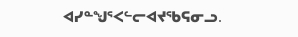ᐊᓯᓐᖑᕐᐸᓪᓕᐊᔪᖃᕋᓂᓗ.